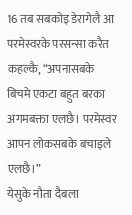16 तब सबकोइ डेरागेलै आ परमेस्वरके परसन्सा करैत कहल्कै, “अपनासबके बिचमे एकटा बहुत बरका अगमबक्ता एलछै। परमेस्वर आपन लोकसबके बचाइले एलछै।”
येसुके नौता दैबला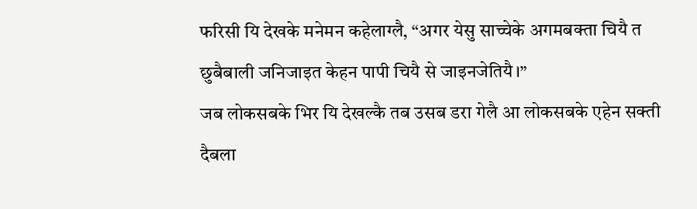फरिसी यि देखके मनेमन कहेलाग्लै, “अगर येसु साच्चेके अगमबक्ता चियै त छुबैबाली जनिजाइत केहन पापी चियै से जाइनजेतियै।”
जब लोकसबके भिर यि देखल्कै तब उसब डरा गेलै आ लोकसबके एहेन सक्ती दैबला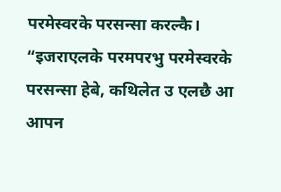परमेस्वरके परसन्सा करल्कै।
“इजराएलके परमपरभु परमेस्वरके परसन्सा हेबे, कथिलेत उ एलछै आ आपन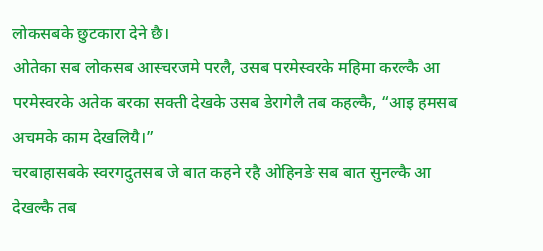लोकसबके छुटकारा देने छै।
ओतेका सब लोकसब आस्चरजमे परलै, उसब परमेस्वरके महिमा करल्कै आ परमेस्वरके अतेक बरका सक्ती देखके उसब डेरागेलै तब कहल्कै, “आइ हमसब अचमके काम देखलियै।”
चरबाहासबके स्वरगदुतसब जे बात कहने रहै ओहिनङे सब बात सुनल्कै आ देखल्कै तब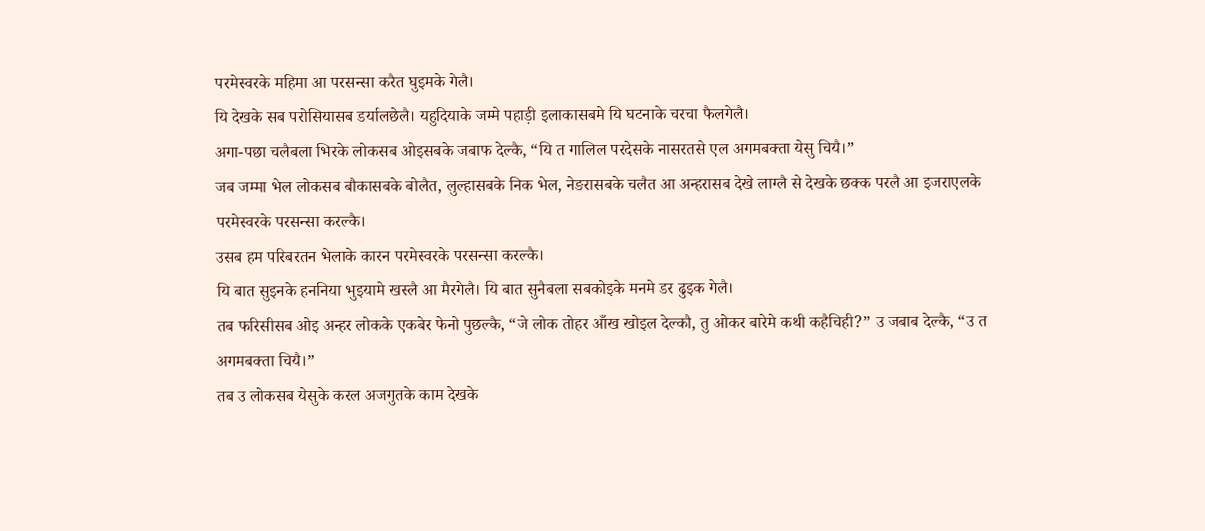परमेस्वरके महिमा आ परसन्सा करैत घुइमके गेलै।
यि देखके सब परोसियासब डर्यालछेलै। यहुदियाके जम्मे पहाड़ी इलाकासबमे यि घटनाके चरचा फैलगेलै।
अगा-पछा चलैबला भिरके लोकसब ओइसबके जबाफ देल्कै, “यि त गालिल परदेसके नासरतसे एल अगमबक्ता येसु चियै।”
जब जम्मा भेल लोकसब बौकासबके बोलैत, लुल्हासबके निक भेल, नेङरासबके चलैत आ अन्हरासब देखे लाग्लै से देखके छक्क परलै आ इजराएलके परमेस्वरके परसन्सा करल्कै।
उसब हम परिबरतन भेलाके कारन परमेस्वरके परसन्सा करल्कै।
यि बात सुइनके हननिया भुइयामे खस्लै आ मैरगेलै। यि बात सुनैबला सबकोइके मनमे डर ढुइक गेलै।
तब फरिसीसब ओइ अन्हर लोकके एकबेर फेनो पुछल्कै, “जे लोक तोहर आँख खोइल देल्कौ, तु ओकर बारेमे कथी कहैचिही?” उ जबाब देल्कै, “उ त अगमबक्ता चियै।”
तब उ लोकसब येसुके करल अजगुतके काम देखके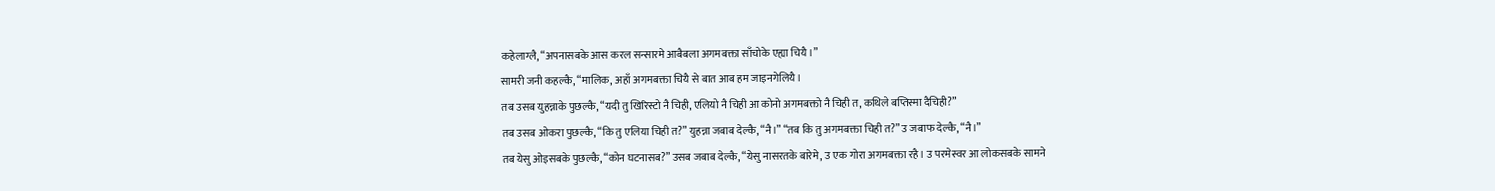कहेलाग्लै, “अपनासबके आस करल सन्सारमे आबैबला अगमबक्ता साँचोके एह्या चियै।”
सामरी जनी कहल्कै, “मालिक, अहाँ अगमबक्ता चियै से बात आब हम जाइनगेलियै।
तब उसब युहन्नाके पुछल्कै, “यदी तु खिरिस्टो नै चिही, एलियो नै चिही आ कोनो अगमबक्तो नै चिही त, कथिले बप्तिस्मा दैचिही?”
तब उसब ओकरा पुछल्कै, “कि तु एलिया चिही त?” युहन्ना जबाब देल्कै, “नै।” “तब कि तु अगमबक्ता चिही त?” उ जबाफ देल्कै, “नै।”
तब येसु ओइसबके पुछल्कै, “कोन घटनासब?” उसब जबाब देल्कै, “येसु नासरतके बारेमे, उ एक गोरा अगमबक्ता रहै। उ परमेस्वर आ लोकसबके सामने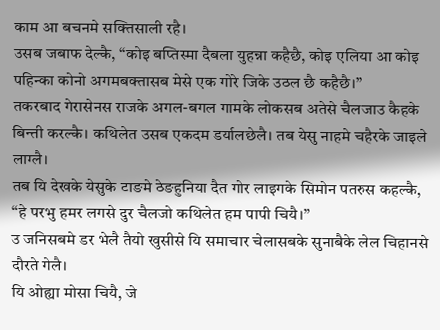काम आ बचनमे सक्तिसाली रहै।
उसब जबाफ देल्कै, “कोइ बप्तिस्मा दैबला युहन्ना कहैछै, कोइ एलिया आ कोइ पहिन्का कोनो अगमबक्तासब मेसे एक गोरे जिके उठल छै कहैछै।”
तकरबाद गेरासेनस राजके अगल-बगल गामके लोकसब अतेसे चैलजाउ कैहके बिन्ती करल्कै। कथिलेत उसब एकदम डर्यालछेलै। तब येसु नाहमे चहैरके जाइले लाग्लै।
तब यि देखके येसुके टाङमे ठेङहुनिया दैत गोर लाइगके सिमोन पतरुस कहल्कै, “हे परभु हमर लगसे दुर चैलजो कथिलेत हम पापी चियै।”
उ जनिसबमे डर भेलै तैयो खुसीसे यि समाचार चेलासबके सुनाबैके लेल चिहानसे दौरते गेलै।
यि ओह्या मोसा चियै, जे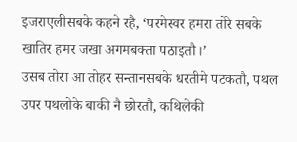इजराएलीसबके कहने रहै, ‘परमेस्वर हमरा तोरे सबके खातिर हमर जखा अगमबक्ता पठाइतौ।’
उसब तोरा आ तोहर सन्तानसबके धरतीमे पटकतौ, पथल उपर पथलोके बाकी नै छोरतौ, कथिलेकी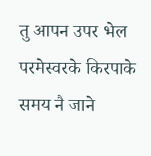तु आपन उपर भेल परमेस्वरके किरपाके समय नै जाने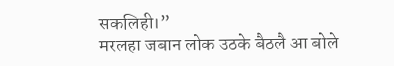सकलिही।”
मरलहा जबान लोक उठके बैठलै आ बोले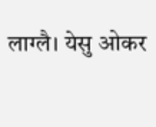लाग्लै। येसु ओकर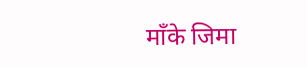माँके जिमा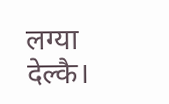लग्या देल्कै।